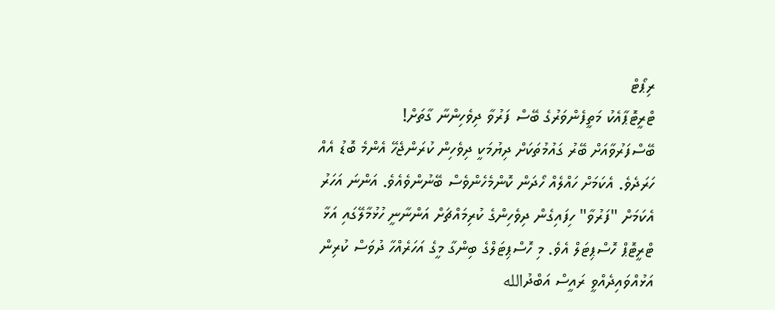ރިޕޯޓް
ޓްރީޓޮޕާއެކު މަތީފެންވަރުގެ ބޭސް ފަރުވާ ދިވެހިންނާ ގާތަށް!
ބޭސްފަރުވާއަށް ބޭރު ގައުމުތަކަށް ދިޔުމަކީ ދިވެހިން ކުރަންޖެހޭ އެންމެ ބޮޑު އެއް ހަރަދެވެ. އެކަމަށް ހައްލެއް ހޯދަން ކޮންމެހެންވެސް ބޭނުންވެއެވެ. އަންނަ އަހަރު އެކަމަށް "ފަރުވާ" ހިފައިގެން ދިވެހިންގެ ކުރިމައްޗަށް އަންނާނީ ހުޅުމާލޭގައި އަޅާ ޓްރީޓޮޕް ހޮސްޕިޓަލް އެވެ. މި ހޮސްޕިޓަލްގެ ބިންގާ މީގެ އަހަރެއްހާ ދުވަސް ކުރިން އަޅުއްވައިދެއްވީ ރައީސް އަބްދުالله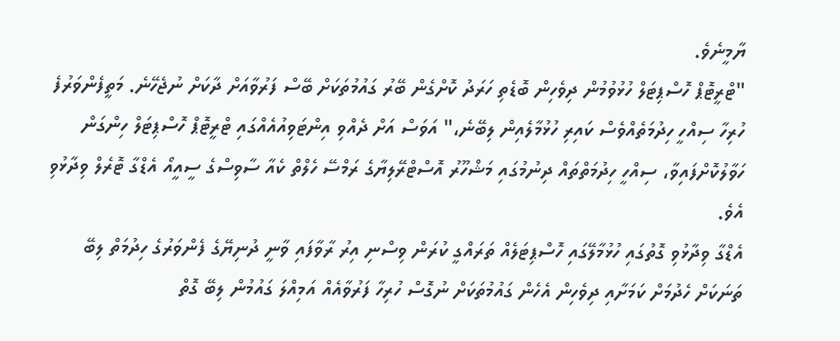ޔާމީނެވެ.
"ޓްރީޓޮޕް ހޮސްޕިޓަލް ހުޅުވުމުން ދިވެހިން ބޮޑެތި ހަރަދު ކޮށްގެން ބޭރު ގައުމުތަކަށް ބޭސް ފަރުވާއަށް ދާކަށް ނުޖެހޭނެ. މަތީފެންވަރުފެ ހުރިހާ ސިއްހީ ހިދުމަތެއްވެސް ކައިރި ހުޅުމާލެއިން ލިބޭނެ،" އަވަސް އަށް ދެއްވި އިންޓަވިއުއެއްގައި ޓްރީޓޮޕް ހޮސްޕިޓަލް ހިންގަން ހަވާލުކޮށްފައިވާ، ސިއްހީ ހިދުމަތްތައް ދިނުމުގައި މަޝްހޫރު އޮސްޓްރޭލިޔާގެ ރަމްސޭ ހެލްތް ކެއާ ސާވިސްގެ ސީއީއޯ އެޑްގާ ޓޮރެލް ވިދާޅުވި އެވެ.
އެޑްގާ ވިދާޅުވި ގޮތުގައި ހުޅުމާލޭގައި ހޮސްޕިޓަލެއް ތަރައްގީ ކުރަން ވިސްނި އިރު ރާވާފައި ވާނީ ދުނިޔޭގެ ފެންވަރުގެ ހިދުމަތް ލިބޭ ތަނަކަށް ހެދުމަށް ކަމަށާއި ދިވެހިން އެހެން ގައުމުތަކަށް ނުގޮސް ހުރިހާ ފަރުވާއެއް އަމިއްލަ ގައުމުން ލިބޭ ގޮތް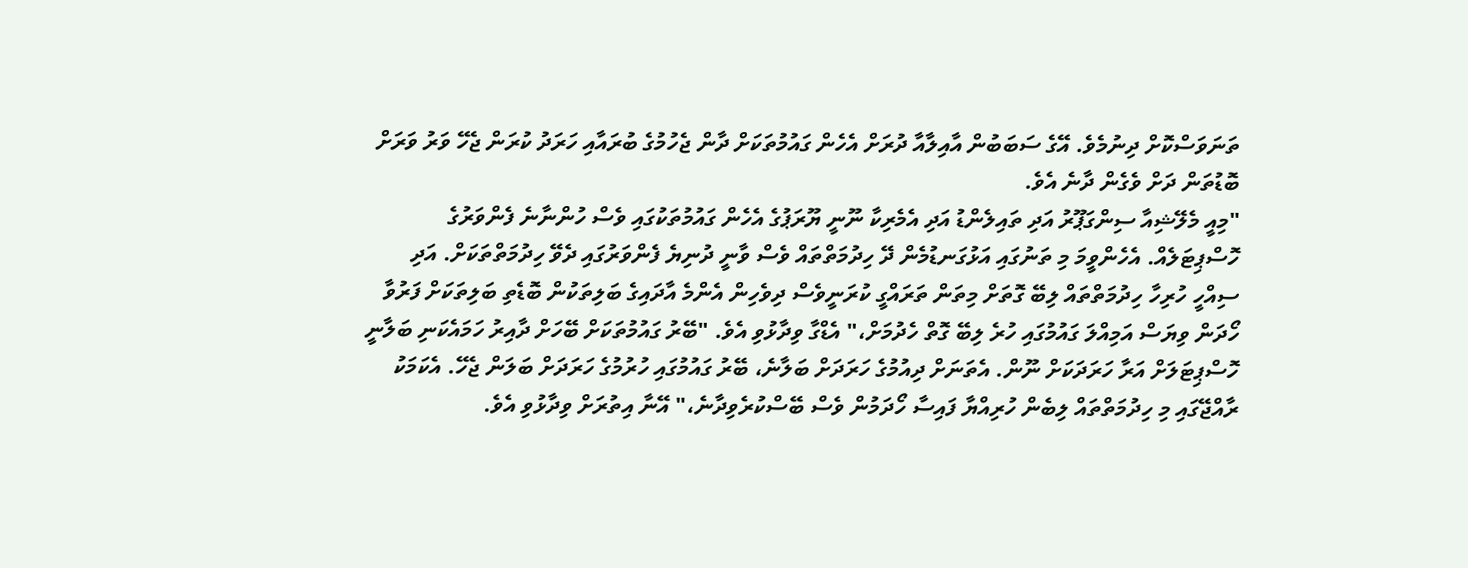ތަނަވަސްކޮށް ދިނުމެވެ. އޭގެ ސަބަބުން އާއިލާއާ ދުރަށް އެހެން ގައުމުތަކަށް ދާން ޖެހުމުގެ ބުރައާއި ހަރަދު ކުރަން ޖެހޭ ވަރު ވަރަށް ބޮޑުތަން ދަށް ވެގެން ދާނެ އެވެ.
"މިއީ މެލޭޝިއާ ސިންގަޕޫރު އަދި ތައިލެންޑު އަދި އެމެރިކާ ނޫނީ ޔޫރަޕުގެ އެހެން ގައުމުތަކުގައި ވެސް ހުންނާނެ ފެންވަރުގެ ހޮސްޕިޓަލެއް. އެހެންވީމަ މި ތަނުގައި އަޅުގަނޑުމެން ދޭ ހިދުމަތްތައް ވެސް ވާނީ ދުނިޔެ ފެންވަރުގައި ދެވޭ ހިދުމަތްތަކަށް. އަދި ސިއްހީ ހުރިހާ ހިދުމަތްތައް ލިބޭ ގޮތަށް މިތަން ތަރައްގީ ކުރަނީވެސް ދިވެހިން އެންމެ އާދައިގެ ބަލިތަކުން ބޮޑެތި ބަލިތަކަށް ފަރުވާ ހޯދަން ވިޔަސް އަމިއްލަ ގައުމުގައި ހުރެ ލިބޭ ގޮތް ހެދުމަށް،" އެޑްގާ ވިދާޅުވި އެވެ. "ބޭރު ގައުމުތަކަށް ބޭހަށް ދާއިރު ހަމައެކަނި ބަލާނީ ހޮސްޕިޓަލަށް އަރާ ހަރަދަކަށް ނޫން. އެތަނަށް ދިއުމުގެ ހަރަދަށް ބަލާނެ، ބޭރު ގައުމުގައި ހުރުމުގެ ހަރަދަށް ބަލަން ޖެހޭ. އެކަމަކު ރާއްޖޭގައި މި ހިދުމަތްތައް ލިބެން ހުރިއްޔާ ފައިސާ ހޯދަމުން ވެސް ބޭސްކުރެވިދާނެ،" އޭނާ އިތުރަށް ވިދާޅުވި އެވެ.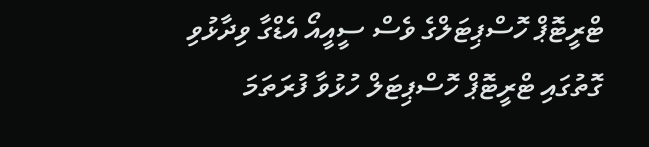ޓްރީޓޮޕް ހޮސްޕިޓަލްގެ ވެސް ސީއީއޯ އެޑްގާ ވިދާޅުވި ގޮތުގައި ޓްރީޓޮޕް ހޮސްޕިޓަލް ހުޅުވާ ފުރަތަމަ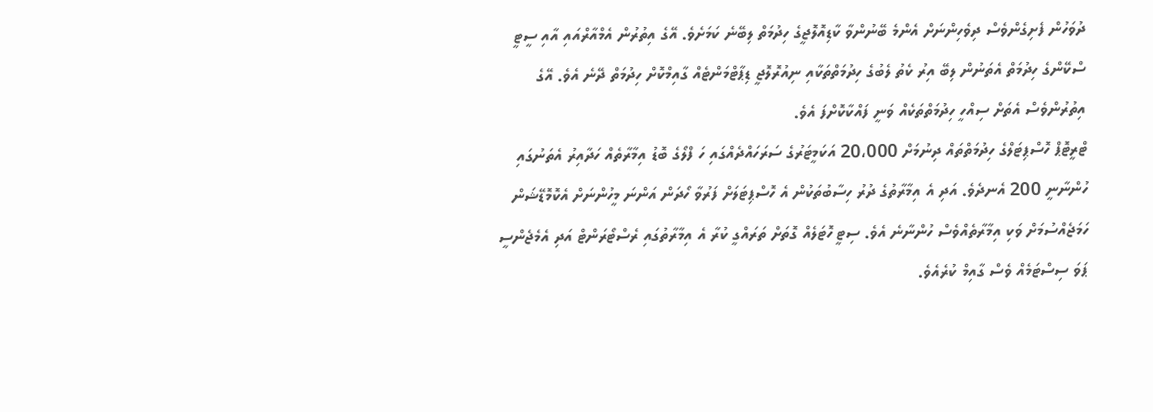ދުވަހުން ފެށިގެންވެސް ދިވެހިންނަށް އެންމެ ބޭނުންވާ ކާޑިއޮލޮޖީގެ ހިދުމަތް ލިބޭނެ ކަމަށެވެ. އޭގެ އިތުރުން އެމްއާރްއައި އާއި ސީޓީ ސްކޭންގެ ހިދުމަތް އެތަނުން ލިބޭ އިރު ކެތު ލެބުގެ ހިދުމަތްތަކާއި ނިއުރޮލޮޖީ ޑިޕާޓްމަންޓެއް ގާއިމްކޮށް ހިދުމަތް ދޭނެ އެވެ. އޭގެ އިތުރުންވެސް އެތަށް ސިއްހީ ހިދުމަތްތަކެއް ވަނީ ފައްކާކޮށްފަ އެވެ.
ޓްރީޓޮޕް ހޮސްޕިޓަލްގެ ހިދުމަތްތައް ދިނުމަށް 20،000 އަކަމީޓަރުގެ ސަރަހައްދެއްގައި ހަ ފްލޯގެ ބޮޑު އިމާރާތެއް ހަދާއިރު އެތަނުގައި ހުންނާނީ 200 އެނދެވެ. އަދި އެ އިމާރާތުގެ ދުރު ހިސާބުތަކުން އެ ހޮސްޕިޓަލަށް ފަރުވާ ހޯދަން އަންނަ މީހުންނަށް އެކޮމޮޑޭޝަން ހަމަޖެއްސުމަށް ވަކި އިމާރާތެއްވެސް ހުންނާނެ އެވެ. ސިޓީ ހޮޓަލެއް ގޮތަށް ތަރައްގީ ކުރާ އެ އިމާރާތުގައި ރެސްޓޯރަންޓް އަދި އެމެޖެންސީ ޕަވަ ސިސްޓަމެއް ވެސް ގާއިމް ކުރެއެވެ.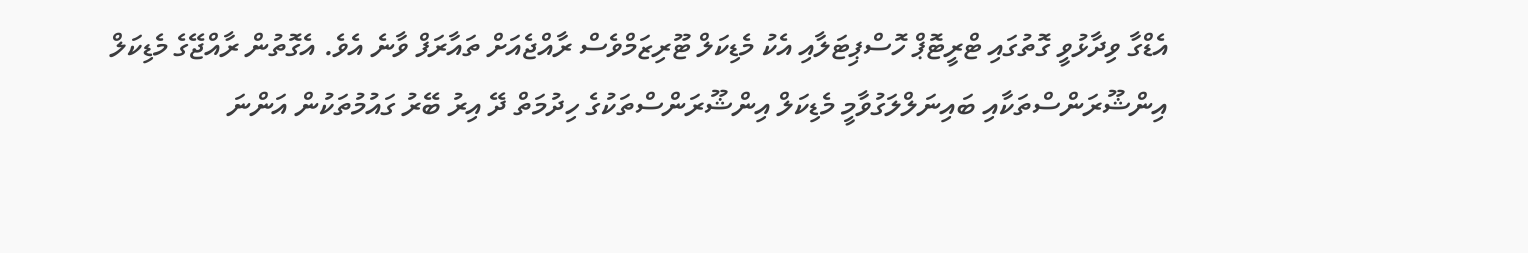އެޑްގާ ވިދާޅުވީ ގޮތުގައި ޓްރީޓޮޕް ހޮސްޕިޓަލާއި އެކު މެޑިކަލް ޓޫރިޒަމްވެސް ރާއްޖެއަށް ތައާރަފް ވާނެ އެވެ. އެގޮތުން ރާއްޖޭގެ މެޑިކަލް އިންޝޫރަންސްތަކާއި ބައިނަލްލަގުވާމީ މެޑިކަލް އިންޝޫރަންސްތަކުގެ ހިދުމަތް ދޭ އިރު ބޭރު ގައުމުތަކުން އަންނަ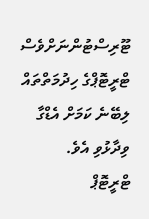ޓޫރިސްޓުންނަށްވެސް ޓްރީޓޮޕްގެ ހިދުމަތްތައް ލިބޭނެ ކަމަށް އެޑްގާ ވިދާޅުވި އެވެ.
ޓްރީޓޮޕް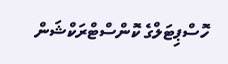ހޮސްޕިޓަލްގެ ކޮންސްޓްރަކްޝަން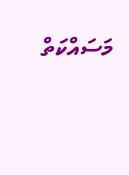މަސައްކަތް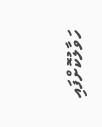ހަވާލުކޮށްފައި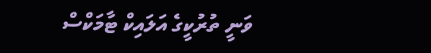ވަނީ ތުރުކީގެ އަލައިކް ޓާމަކްސް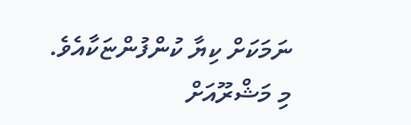ނަމަކަށް ކިޔާ ކުންފުންޏަކާއެވެ. މި މަޝްރޫއަށް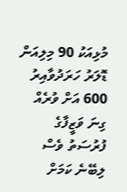މުޅިއަކު 90 މިލިއަން ޑޮލަރު ހަރަދުވާއިރު 600 އަށް ވުރެއް ގިނަ ވަޒީފާގެ ފުރުސަތު ވެސް ލިބޭނެ ކަމަށް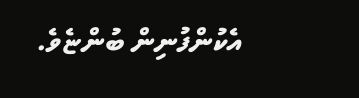އެކުންފުނިން ބުންޏެވެ.